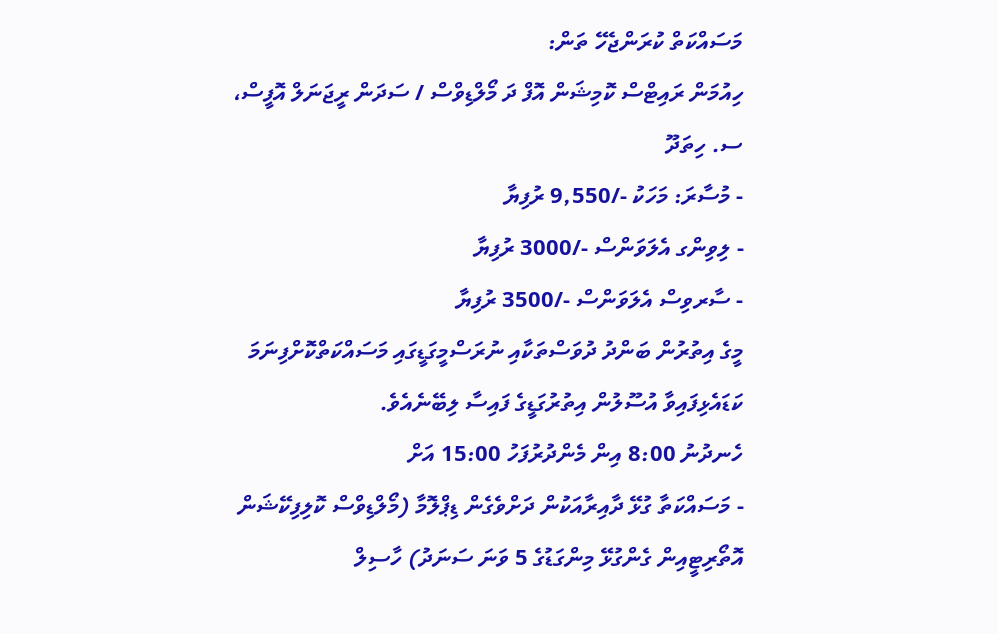މަސައްކަތް ކުރަންޖެހޭ ތަން:
ހިއުމަން ރައިޓްސް ކޮމިޝަން އޮފް ދަ މޯލްޑިވްސް / ސަދަން ރީޖަނަލް އޮފީސް، ސ. ހިތަދޫ
- މުސާރަ: މަހަކު -/9,550 ރުފިޔާ
- ލިވިންގ އެލަވަންސް -/3000 ރުފިޔާ
- ސާރވިސް އެލަވަންސް -/3500 ރުފިޔާ
މީގެ އިތުރުން ބަންދު ދުވަސްތަކާއި ނުރަސްމީގަޑީގައި މަސައްކަތްކޮށްފިނަމަ ކަޑައެޅިފައިވާ އުސޫލުން އިތުރުގަޑީގެ ފައިސާ ލިބޭނެއެވެ.
ހެނދުނު 8:00 އިން މެންދުރުފަހު 15:00 އަށް
- މަސައްކަތާ ގުޅޭ ދާއިރާއަކުން ދަށްވެގެން ޑިޕްލޮމާ (މޯލްޑިވްސް ކޮލިފިކޭޝަން އޮތޯރިޓީއިން ގެންގުޅޭ މިންގަޑުގެ 5 ވަނަ ސަނަދު) ހާސިލް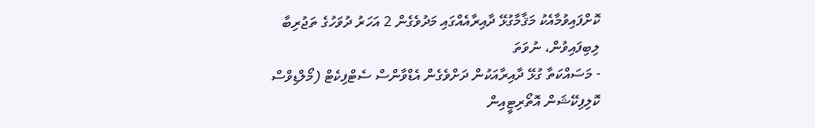ކޮށްފައިވުމާއެކު މަޤާމާގުޅޭ ދާއިރާއެއްގައި މަދުވެގެން 2 އަހަރު ދުވަހުގެ ތަޖުރިބާ ލިބިފައިވުން، ނުވަތަ
- މަސައްކަތާ ގުޅޭ ދާއިރާއަކުން ދަށްވެގެން އެޑްވާންސް ސެޓްފިކެޓް (މޯލްޑިވްސް ކޮލިފިކޭޝަން އޮތޯރިޓީއިން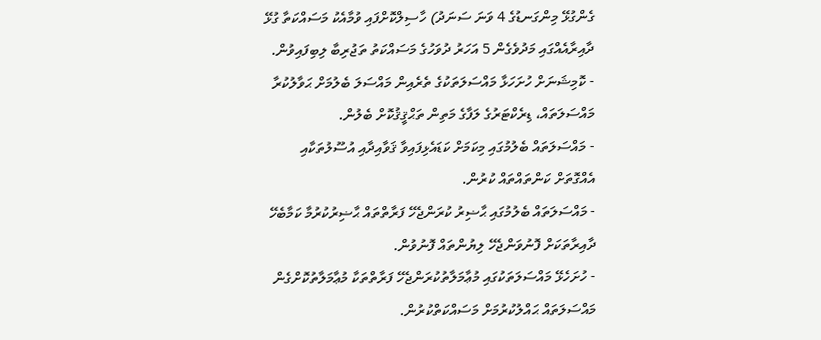ގެންގުޅޭ މިންގަނޑުގެ 4 ވަނަ ސަނަދު) ހާސިލްކޮށްފައި ވުމާއެކު މަސައްކަތާ ގުޅޭ ދާއިރާއެއްގައި މަދުވެގެން 5 އަހަރު ދުވަހުގެ މަސައްކަތު ތަޖުރިބާ ލިބިފައިވުން.
- ކޮމިޝަނަށް ހުށަހަޅާ މައްސަލަތަކުގެ ތެރެއިން މައްސަލަ ބެލުމަށް ޙަވާލުކުރާ މައްސަލަތައް، ޑިރެކްޓަރުގެ ލަފާގެ މަތިން ތަޙްޤީޤުކޮށް ބެލުން.
- މައްސަލަތައް ބެލުމުގައި މިކަމަށް ކަޑައެޅިފައިވާ ޤަވާއިދާއި އުސޫލުތަކާއި އެއްގޮތަށް ކަންތައްތައް ކުރުން.
- މައްސަލަތައް ބެލުމުގައި ޙާޟިރު ކުރަންޖެހޭ ފަރާތްތައް ޙާޟިރުކުރުމާ ކަމާބެހޭ ދާއިރާތަކަށް ފޮނުވަންޖެހޭ ލިޔުންތައް ފޮނުވުން.
- ހުށަހެޅޭ މައްސަލަތަކުގައި މުޢާމަލާތުކުރަންޖެހޭ ފަރާތްތަކާ މުޢާމަލާތުކޮށްގެން މައްސަލަތައް ޙައްލުކުރުމަށް މަސައްކަތްކުރުން.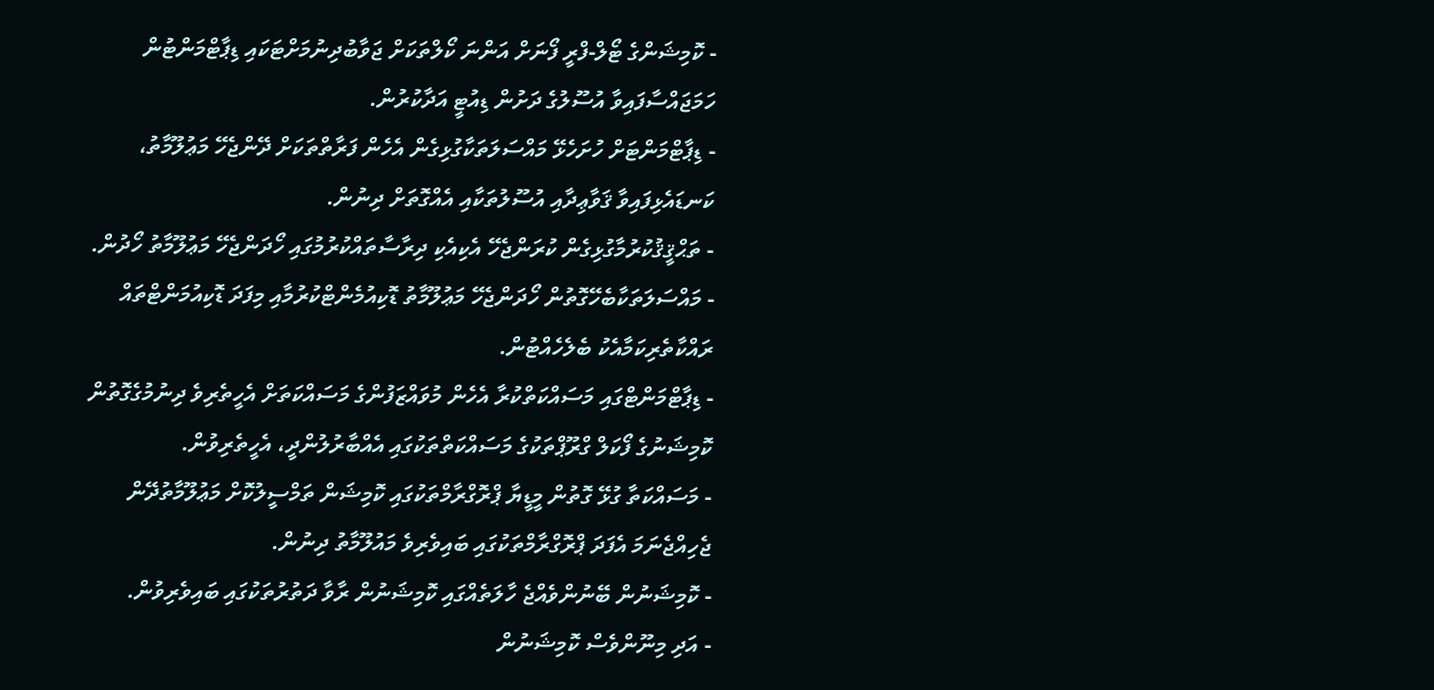- ކޮމިޝަންގެ ޓޯލް-ފްރީ ފޯނަށް އަންނަ ކޯލްތަކަށް ޖަވާބުދިނުމަށްޓަކައި ޑިޕާޓްމަންޓުން ހަމަޖައްސާފައިވާ އުސޫލުގެ ދަށުން ޑިއުޓީ އަދާކުރުން.
- ޑިޕާޓްމަންޓަށް ހުށަހެޅޭ މައްސަލަތަކާގުޅިގެން އެހެން ފަރާތްތަކަށް ދޭންޖެހޭ މަޢުލޫމާތު، ކަނޑައެޅިފައިވާ ޤަވާޢިދާއި އުސޫލުތަކާއި އެއްގޮތަށް ދިނުން.
- ތަޙްޤީޤުކުރުމާގުޅިގެން ކުރަންޖެހޭ އެކިއެކި ދިރާސާތައްކުރުމުގައި ހޯދަންޖެހޭ މަޢުލޫމާތު ހޯދުން.
- މައްސަލަތަކާބެހޭގޮތުން ހޯދަންޖެހޭ މަޢުލޫމާތު ޑޮކިއުމެންޓްކުރުމާއި މިފަދަ ޑޮކިއުމަންޓްތައް ރައްކާތެރިކަމާއެކު ބެލެހެއްޓުން.
- ޑިޕާޓްމަންޓްގައި މަސައްކަތްކުރާ އެހެން މުވައްޒަފުންގެ މަސައްކަތަށް އެހީތެރިވެ ދިނުމުގެގޮތުން ކޮމިޝަނުގެ ފޯކަލް ގްރޫޕްތަކުގެ މަސައްކަތްތަކުގައި އެއްބާރުލުންދީ، އެހީތެރިވުން.
- މަސައްކަތާ ގުޅޭ ގޮތުން މީޑީޔާ ޕްރޮގްރާމްތަކުގައި ކޮމިޝަން ތަމްސީލުކޮށް މަޢުލޫމާތުދޭން ޖެހިއްޖެނަމަ އެފަދަ ޕްރޮގްރާމްތަކުގައި ބައިވެރިވެ މައުލޫމާތު ދިނުން.
- ކޮމިޝަނުން ބޭނުންވެއްޖެ ހާލަތެއްގައި ކޮމިޝަނުން ރާވާ ދަތުރުތަކުގައި ބައިވެރިވުން.
- އަދި މިނޫންވެސް ކޮމިޝަނުން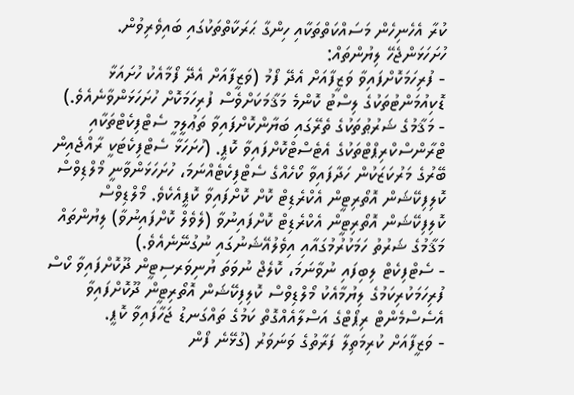ކުރާ އެހެނިހެން މަސައްކަތްތަކާއި ހިންގާ ޙަރަކާތްތަކުގައި ބައިވެރިވުން.
ހުށަހަޅަންޖެހޭ ލިޔުންތައް:
- ފުރިހަމަކޮށްފައިވާ ވަޒީފާއަށް އެދޭ ފޯމު (ވަޒީފާއަށް އެދޭ ފޯމާއެކު ހުށައަޅާ ޑޮކިއުމަންޓުތަކުގެ ލިސްޓު ކޮންމެ މަޤާމަކަށްވެސް ފުރިހަމަކޮށް ހުށަހަޅަންވާނެއެވެ.)
- މަޤާމުގެ ޝަރުޠުތަކުގެ ތެރޭގައި ބަޔާންކޮށްފައިވާ ތަޢުލީމީ ސެޓްފިކެޓްތަކާއި ޓްރާންސްކްރިޕްޓްތަކުގެ އެޓެސްޓްކޮށްފައިވާ ކޮޕީ. (ހުށަހަޅާ ސެޓްފިކެޓަކީ ރާއްޖެއިން ބޭރުގެ މަރުކަޒަކުން ހަދާފައިވާ ކޯހެއްގެ ސެޓްފިކެޓެއްނަމަ، ހުށަހަޅަންވާނީ މޯލްޑިވްސް ކޮލިފިކޭޝަން އޮތޯރިޓީން އެކްރެޑިޓް ކޮށް ކޮށްފައިވާ ކޮޕީއެކެވެ. މޯލްޑިވްސް ކޮލިފިކޭޝަން އޮތޯރިޓީން އެކްރެޑިޓް ކޮށްފައިނުވާ (ލެވެލް ކޮށްފައިނުވާ) ލިޔުންތައް މަޤާމުގެ ޝަރުތު ހަމަކުރުމުގައާއި އިވެލުއޭޝަނުގައި ނުގުނޭނެއެވެ.)
- ސެޓްފިކެޓް ލިބިފައި ނުވާނަމަ، ކޮލެޖް ނުވަތަ ޔުނިވަރސިޓީން ދޫކޮށްފައިވާ ކޯސް ފުރިހަމަކުރިކަމުގެ ލިޔުމާއެކު މޯލްޑިވްސް ކޮލިފިކޭޝަން އޮތޯރިޓީން ދޫކޮށްފައިވާ އެސެސްމެންޓް ރިޕޯޓްގެ އަސްލާއެއްގޮތް ކަމުގެ ތައްގަނޑު ޖަހާފައިވާ ކޮޕީ.
- ވަޒީފާއަށް ކުރިމަތިލާ ފަރާތުގެ ވަނަވަރު (ގުޅޭނެ ފޯން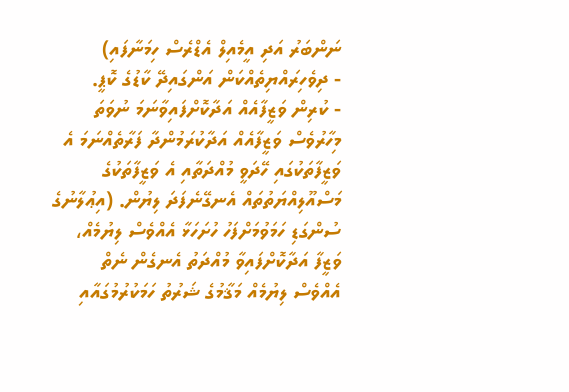ނަންބަރު އަދި އީމެއިލް އެޑްރެސް ހިމަނާފައި)
- ދިވެހިރައްޔިތެއްކަން އަންގައިދޭ ކާޑުގެ ކޮޕީ.
- ކުރިން ވަޒީފާއެއް އަދާކޮށްފައިވާނަމަ ނުވަތަ މިހާރުވެސް ވަޒީފާއެއް އަދާކުރަމުންދާ ފަރާތެއްނަމަ އެ ވަޒީފާތަކުގައި ހޭދަވީ މުއްދަތާއި އެ ވަޒީފާތަކުގެ މަސްއޫލިއްޔަތުތައް އެނގޭނެފަދަ ލިޔުން. (އިޢުލާނުގެ ސުންގަޑި ހަމަވުމަށްފަހު ހުށަހަޅާ އެއްވެސް ލިޔުމެއް، ވަޒީފާ އަދާކޮށްފައިވާ މުއްދަތު އެނގެން ނެތް އެއްވެސް ލިޔުމެއް މަޤާމުގެ ޝަރުތު ހަމަކުރުމުގައާއި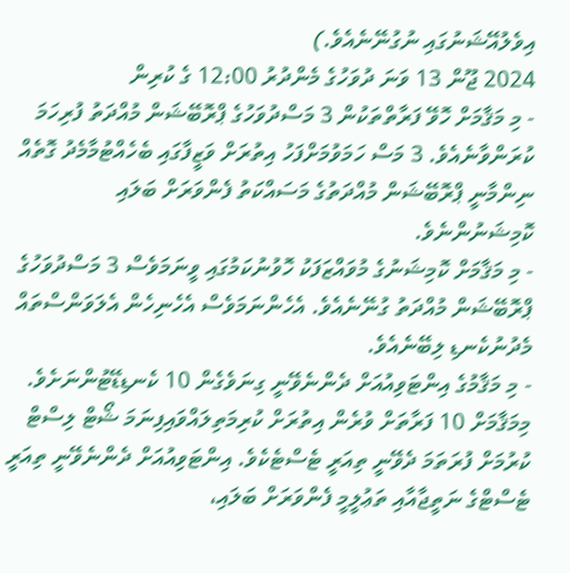އިވެލުއޭޝަނުގައި ނުގުނޭނެއެވެ.)
2024 ޖޫން 13 ވަނަ ދުވަހުގެ މެންދުރު 12:00 ގެ ކުރިން
- މި މަޤާމަށް ހޮވޭ ފަރާތްތަކުން 3 މަސްދުވަހުގެ ޕްރޮބޭޝަން މުއްދަތު ފުރިހަމަ ކުރަންވާނެއެވެ. 3 މަސް ހަމަވުމަށްފަހު އިތުރަށް ވަޒީފާގައި ބެހެއްޓުމާމެދު ގޮތެއް ނިންމާނީ ޕްރޮބޭޝަން މުއްދަތުގެ މަސައްކަތު ފެންވަރަށް ބަލައި ކޮމިޝަނުންނެވެ.
- މި މަޤާމަށް ކޮމިޝަނުގެ މުވައްޒަފަކު ހޮވުނުކަމުގައި ވީނަމަވެސް 3 މަސްދުވަހުގެ ޕްރޮބޭޝަން މުއްދަތު ގުނޭނެއެވެ. އެހެންނަމަވެސް އެހެނިހެން އެލަވަންސްތައް މެދުނުކެނޑި ލިބޭނެއެވެ.
- މި މަޤާމުގެ އިންޓަވިއުއަށް ދެންނެވޭނީ ގިނަވެގެން 10 ކެނޑިޑޭޓުންނަށެވެ. މިމަޤާމަށް 10 ފަރާތަށް ވުރެން އިތުރަށް ކުރިމަތިލައްވައިފިނަމަ ޝޯޓް ލިސްޓް ކުރުމަށް ފުރަތަމަ ދެވޭނީ ތިއަރީ ޓެސްޓެކެވެ. އިންޓަވިއުއަށް ދެންނެވޭނީ ތިއަރީ ޓެސްޓްގެ ނަތީޖާއާއި ތަޢުލީމީ ފެންވަރަށް ބަލައި،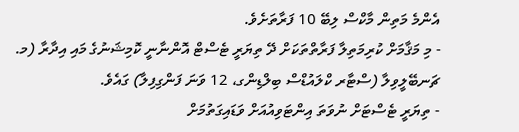އެންމެ މަތިން މާކްސް ލިބޭ 10 ފަރާތަށެވެ.
- މި މަޤާމަށް ކުރިމަތިލާ ފަރާތްތަކަށް ދޭ ތިޔަރީ ޓެސްޓް އޮންނާނީ ކޮމިޝަނުގެ މައި އިދާރާ (މ. ޗަނބޭލީވިލާ (ސްޓާރ ކްލައުޑްސް ބިލްޑިންގ، 12 ވަނަ ފަންގިފިލާ) ގައެވެ.
- ތިޔަރީ ޓެސްޓަށް ނުވަތަ އިންޓަވިއުއަށް ވަޑައިގަތުމަށް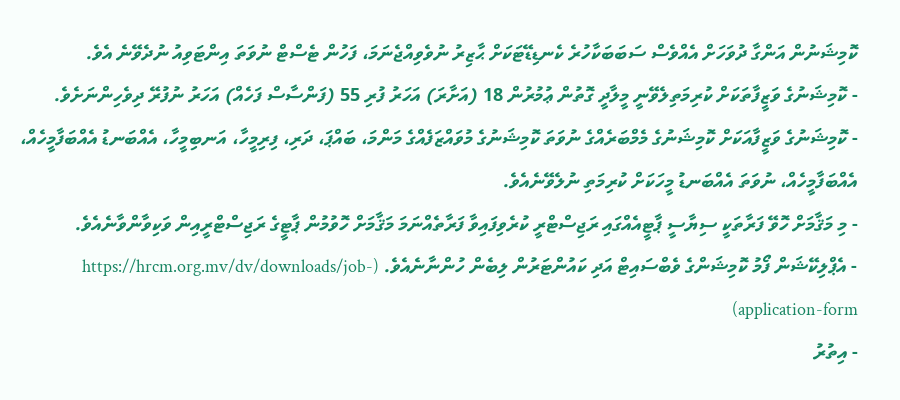ކޮމިޝަނުން އަންގާ ދުވަހަށް އެއްވެސް ސަބަބަކާހުރެ ކެނޑިޑޭޓަކަށް ޙާޒިރު ނުވެވިއްޖެނަމަ، ފަހުން ޓެސްޓް ނުވަތަ އިންޓަވިއު ނުދެވޭނެ އެވެ.
- ކޮމިޝަނުގެ ވަޒީފާތަކަށް ކުރިމަތިލެވޭނީ މީލާދީ ގޮތުން ޢުމުރުން 18 (އަށާރަ) އަހަރު ފުރި 55 (ފަންސާސް ފަހެއް) އަހަރު ނުފުރޭ ދިވެހިންނަށެވެ.
- ކޮމިޝަނުގެ ވަޒީފާއަކަށް ކޮމިޝަނުގެ މެމްބަރެއްގެ ނުވަތަ ކޮމިޝަނުގެ މުވައްޒަފެއްގެ މަންމަ، ބައްޕަ، ދަރި، ފިރިމީހާ، އަނބިމީހާ، އެއްބަނޑު އެއްބަފާމީހެއް، އެއްބަފާމީހެއް، ނުވަތަ އެއްބަނޑު މީހަކަށް ކުރިމަތި ނުލެވޭނެއެވެ.
- މި މަޤާމަށް ހޮވޭ ފަރާތަކީ ސިޔާސީ ޕާޓީއެއްގައި ރަޖިސްޓްރީ ކުރެވިފައިވާ ފަރާތެއްނަމަ މަޤާމަށް ހޮވުމުން ޕާޓީގެ ރަޖިސްޓްރީއިން ވަކިވާންވާނެއެވެ.
- އެޕްލިކޭޝަން ފޯމު ކޮމިޝަންގެ ވެބްސައިޓް އަދި ކައުންޓަރުން ލިބެން ހުންނާނެއެވެ. (https://hrcm.org.mv/dv/downloads/job-application-form)
- އިތުރު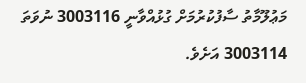މަޢުލޫމާތު ސާފުކުރުމަށް ގުޅުއްވާނީ 3003116 ނުވަތަ 3003114 އަށެވެ.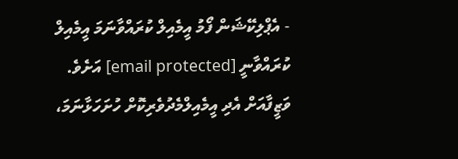- އެޕްލިކޭޝަން ފޯމު އީމެއިލް ކުރައްވާނަމަ އީމެއިލް ކުރައްވާނީ [email protected] އަށެވެ. ވަޒީފާއަށް އެދި އީމެއިލްމެދުވެރިކޮށް ހުށަހަޅާނަމަ،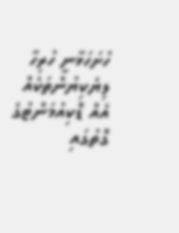ހުށަހަޅާނީ ހުރިހާ ލިޔެކިޔުންތަކެއް އެއް ޑޮކިއުމަންޓުގެ ގޮތުގައި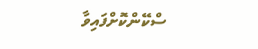ސްކޭންކޮށްފައިވާ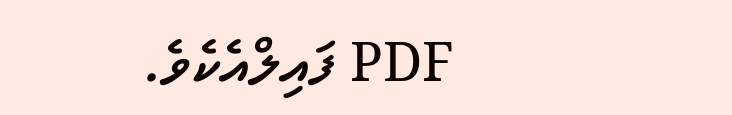PDF ފައިލްއެކެވެ.